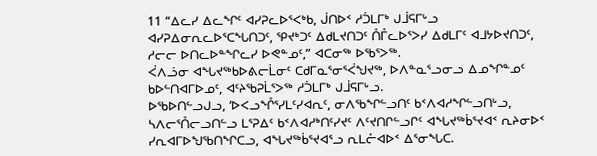11 “ᐃᓚᓯ ᐃᓚᖏᑦ ᐊᓯᕈᓚᐅᕐᐸᒃᑲ, ᒎᑎᐅᑉ ᓱᑑᒪᒥᒃ ᒍᒨᕋᒥᒡᓗ ᐊᓯᕈᐃᓂᕆᓚᐅᕐᑕᖓᑎᑐᑦ, ᕿᔪᒃᑐᑦ ᐃᑯᒪᔪᑎᑐᑦ ᑍᒤᓚᐅᕐᐳᓯ ᐃᑯᒪᒥᑦ ᐊᒧᔭᐅᔪᑎᑐᑦ, ᓱᓕᓕ ᐅᑎᓚᐅᓐᖏᓚᓯ ᐅᕙᓐᓄᑦ,” ᐊᑕᓂᖅ ᐅᖃᕐᐳᖅ.
ᐹᐱᓘᓂ ᐊᖓᔪᖅᑲᐅᕕᓕᒫᓂᑦ ᑕᑯᒥᓇᕐᓂᕐᐹᖑᔪᖅ, ᐅᐱᓐᓇᕐᓗᓂᓗ ᐃᓄᖏᓐᓄᑦ ᑲᐅᓪᑎᐊᒥᐅᓄᑦ, ᐊᑦᔨᖃᕈᒫᕐᐳᖅ ᓱᑑᒪᒥᒃ ᒍᒨᕋᒥᒡᓗ.
ᐅᖃᐅᑎᓪᓗᒍᓗ, ‘ᐅᐸᓗᖎᕐᓯᒪᑦᓯᐊᕆᑦ, ᓂᐱᖃᖏᓪᓗᑎᑦ ᑲᑉᐱᐊᓱᖏᓪᓗᑎᒡᓗ, ᓴᐱᓕᕐᑍᓕᓗᑎᓪᓗ ᒪᕐᕈᐃᑦ ᑲᑉᐱᐊᓱᒃᑎᑦᓯᔪᑦ ᐱᑦᔪᑎᒋᓪᓗᒋᑦ ᐊᖓᔪᖅᑳᕐᔪᐊᑉ ᕆᔨᓂᐅᑉ ᓯᕆᐊᒥᐅᖑᖃᑎᖏᑕᓗ, ᐊᖓᔪᖅᑳᕐᔪᐊᕐᓗ ᕆᒪᓔᐊᐅᑉ ᐃᕐᓂᖓᑕ.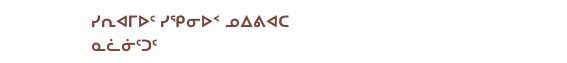ᓯᕆᐊᒥᐅᑦ ᓯᕿᓂᐅᑉ ᓄᐃᕕᐊᑕ ᓇᓛᓃᑦᑐᑦ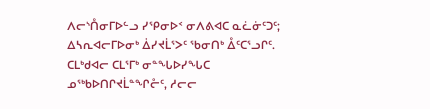ᐱᓕᔅᑍᓂᒥᐅᓪᓗ ᓯᕿᓂᐅᑉ ᓂᐱᕕᐊᑕ ᓇᓛᓃᑦᑐᑦ; ᐃᓴᕆᐊᓕᒥᐅᓂᒃ ᐄᓯᔪᒫᕐᐳᑦ ᖃᓂᑎᒃ ᐂᑦᑕᕐᓗᒋᑦ. ᑕᒪᒃᑯᐊᓕ ᑕᒪᕐᒥᒃ ᓂᓐᖓᐅᓯᖓᑕ ᓄᖅᑲᐅᑎᒋᔪᒫᓐᖏᓔᑦ, ᓱᓕᓕ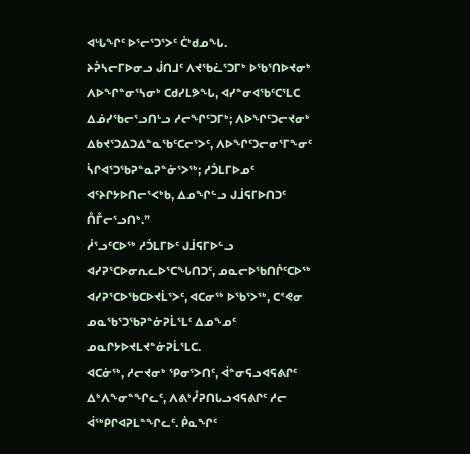ᐊᒡᒐᖏᑦ ᐅᕐᓕᕐᑐᕐᐳᑦ ᑖᒃᑯᓄᖓ.
ᔨᕉᓴᓕᒥᐅᓂᓗ ᒎᑎᒧᑦ ᐱᔪᖃᓛᕐᑐᒥᒃ ᐅᖃᕐᑎᐅᔪᓂᒃ ᐱᐅᖏᓐᓂᕐᓴᓂᒃ ᑕᑯᓯᒪᕗᖓ, ᐊᓯᓐᓂᐊᖃᑦᑕᕐᒪᑕ ᐃᓅᓯᖃᓕᕐᓗᑎᒡᓗ ᓱᓕᖏᑦᑐᒥᒃ; ᐱᐅᖏᑦᑐᓕᔪᓂᒃ ᐃᑲᔪᕐᑐᐃᑐᐃᓐᓇᖃᑦᑕᓕᕐᐳᑦ, ᐱᐅᖏᑦᑐᓕᓂᕐᒥᖕᓂᑦ ᓵᒋᐊᕐᑐᖃᕈᓐᓇᕈᓐᓃᕐᐳᖅ; ᓱᑑᒪᒥᐅᓄᑦ ᐊᑦᔨᒋᔭᐅᑎᓕᕐᐸᒃᑲ, ᐃᓄᖏᓪᓗ ᒍᒨᕋᒥᐅᑎᑐᑦ ᑍᒤᓕᕐᓗᑎᒃ.”
ᓲᕐᓗᑦᑕᐅᖅ ᓱᑑᒪᒥᐅᑦ ᒍᒨᕋᒥᐅᓪᓗ ᐊᓯᕈᕐᑕᐅᓂᕆᓚᐅᕐᑕᖓᑎᑐᑦ, ᓄᓇᓕᐅᖃᑎᒌᑦᑕᐅᖅ ᐊᓯᕈᕐᑕᐅᖃᑕᐅᔪᒫᕐᐳᑦ, ᐊᑕᓂᖅ ᐅᖃᕐᐳᖅ, ᑕᕝᕙᓂ ᓄᓇᖃᕐᑐᖃᕈᓐᓃᕈᒫᕐᒪᑦ ᐃᓄᖕᓄᑦ ᓄᓇᒋᔭᐅᔪᒪᔪᓐᓃᕈᒫᕐᒪᑕ.
ᐊᑕᓃᖅ, ᓱᓕᔪᓂᒃ ᕿᓂᕐᐳᑎᑦ, ᐋᓐᓂᕋᓗᐊᕋᕕᒋᑦ ᐃᒃᐱᖕᓂᓐᖏᓚᑦ, ᐱᕕᒃᓮᕈᑎᒐᓗᐊᕋᕕᒋᑦ ᓱᓕ ᐋᖅᑭᒋᐊᕈᒪᓐᖏᓚᑦ. ᑮᓇᖏᑦ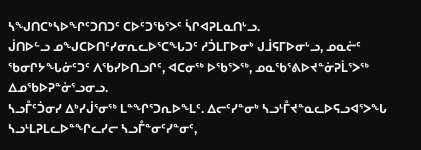ᓴᖑᑎᑕᒃᓴᐅᖏᑦᑐᑎᑐᑦ ᑕᐅᑦᑐᖃᕐᐳᑦ ᓵᒋᐊᕈᒪᓇᑎᒡᓗ.
ᒎᑎᐅᓪᓗ ᓄᖑᑕᐅᑎᑦᓯᓂᕆᓚᐅᕐᑕᖓᑐᑦ ᓱᑑᒪᒥᐅᓂᒃ ᒍᒨᕋᒥᐅᓂᒡᓗ, ᓄᓇᓖᑦ ᖃᓂᒋᔭᖓᓃᑦᑐᑦ ᐱᖃᓯᐅᑎᓗᒋᑦ, ᐊᑕᓂᖅ ᐅᖃᕐᐳᖅ, ᓄᓇᖃᕐᕕᐅᔪᓐᓃᕈᒫᕐᐳᖅ ᐃᓄᖃᐅᕈᓐᓃᕐᓗᓂᓗ.
ᓴᓗᒤᑦᑑᓂᓯ ᐃᒃᓯᒎᕐᓂᖅ ᒪᓐᖏᕐᑐᕆᐅᖕᒪᑦ. ᐃᓕᑦᓯᓐᓂᒃ ᓴᓗᒻᒤᔪᓐᓇᓚᐅᕋᓗᐊᕐᐳᖓ ᓴᓗᒻᒪᕈᒪᓚᐅᓐᖏᓚᓯᓕ ᓴᓗᒤᓐᓂᑦᓯᓐᓂᑦ,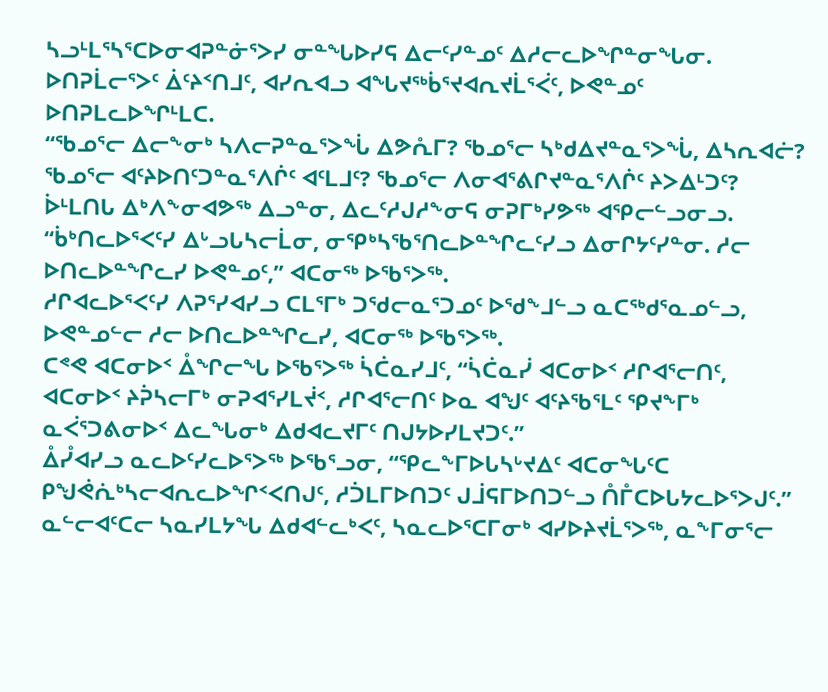ᓴᓗᒻᒪᕐᓴᕐᑕᐅᓂᐊᕈᓐᓃᕐᐳᓯ ᓂᓐᖓᐅᓯᕋ ᐃᓕᑦᓯᓐᓄᑦ ᐃᓱᓕᓚᐅᖏᓐᓂᖓᓂ.
ᐅᑎᕈᒫᓕᕐᐳᑦ ᐄᑦᔨᑉᑎᒧᑦ, ᐊᓯᕆᐊᓗ ᐊᖓᔪᖅᑳᕐᔪᐊᕆᔪᒫᕐᐹᑦ, ᐅᕙᓐᓄᑦ ᐅᑎᕈᒪᓚᐅᖏᒻᒪᑕ.
“ᖃᓄᕐᓕ ᐃᓕᖕᓂᒃ ᓴᐱᓕᕈᓐᓇᕐᐳᖔ ᐃᕗᕅᒥ? ᖃᓄᕐᓕ ᓴᒃᑯᐃᔪᓐᓇᕐᐳᖔ, ᐃᓴᕆᐊᓖ? ᖃᓄᕐᓕ ᐊᑦᔨᐅᑎᑦᑐᓐᓇᕐᐱᒌᑦ ᐊᑦᒪᒧᑦ? ᖃᓄᕐᓕ ᐱᓂᐊᕐᕕᒋᔪᓐᓇᕐᐱᒌᑦ ᔨᐳᐃᒻᑐᑦ? ᐆᒻᒪᑎᒐ ᐃᒃᐱᖕᓂᐊᕗᖅ ᐃᓗᓐᓂ, ᐃᓚᑦᓱᒍᓱᖕᓂᕋ ᓂᕈᒥᒃᓯᕗᖅ ᐊᕿᓕᓪᓗᓂᓗ.
“ᑳᒃᑎᓚᐅᕐᐸᑦᓯ ᐃᒡᓗᒐᓴᓕᒫᓂ, ᓂᕿᒃᓴᖃᕐᑎᓚᐅᓐᖏᓚᑦᓯᓗ ᐃᓂᒋᔭᑦᓯᓐᓂ. ᓱᓕ ᐅᑎᓚᐅᓐᖏᓚᓯ ᐅᕙᓐᓄᑦ,” ᐊᑕᓂᖅ ᐅᖃᕐᐳᖅ.
ᓱᒋᐊᓚᐅᕐᐸᑦᓯ ᐱᕈᕐᓯᐊᓯᓗ ᑕᒪᕐᒥᒃ ᑐᖁᓕᓇᕐᑐᓄᑦ ᐅᖁᖕᒧᓪᓗ ᓇᑕᖅᑯᕐᓇᓄᓪᓗ, ᐅᕙᓐᓄᓪᓕ ᓱᓕ ᐅᑎᓚᐅᓐᖏᓚᓯ, ᐊᑕᓂᖅ ᐅᖃᕐᐳᖅ.
ᑕᕝᕙ ᐊᑕᓂᐅᑉ ᐂᖏᓕᖓ ᐅᖃᕐᐳᖅ ᓵᑖᓇᓯᒧᑦ, “ᓵᑖᓇᓰ ᐊᑕᓂᐅᑉ ᓱᒋᐊᕐᓕᑎᑦ, ᐊᑕᓂᐅᑉ ᔨᕉᓴᓕᒥᒃ ᓂᕈᐊᕐᓯᒪᔫᑉ, ᓱᒋᐊᕐᓕᑎᑦ ᐅᓇ ᐊᖑᑦ ᐊᑦᔨᖃᕐᒪᑦ ᕿᔪᖕᒥᒃ ᓇᐹᕐᑐᕕᓂᐅᑉ ᐃᓚᖓᓂᒃ ᐃᑯᐊᓚᔪᒥᑦ ᑎᒍᔭᐅᓯᒪᔪᑐᑦ.”
ᐂᓮᐊᓯᓗ ᓇᓚᐅᑦᓯᓚᐅᕐᐳᖅ ᐅᖃᕐᓗᓂ, “ᕿᓚᖕᒥᐅᒐᓴᒡᔪᐃᑦ ᐊᑕᓂᖓᑦᑕ ᑭᖑᕚᕇᒃᓴᓕᐊᕆᓚᐅᖏᑉᐸᑎᒍᑦ, ᓱᑑᒪᒥᐅᑎᑐᑦ ᒍᒨᕋᒥᐅᑎᑐᓪᓗ ᑍᒤᑕᐅᒐᔭᓚᐅᕐᐳᒍᑦ.”
ᓇᓪᓕᐊᑦᑕᓕ ᓴᓇᓯᒪᔭᖓ ᐃᑯᐊᓪᓚᒃᐸᑦ, ᓴᓇᓚᐅᕐᑕᒥᓂᒃ ᐊᓯᐅᔨᔪᒫᕐᐳᖅ, ᓇᖕᒥᓂᕐᓕ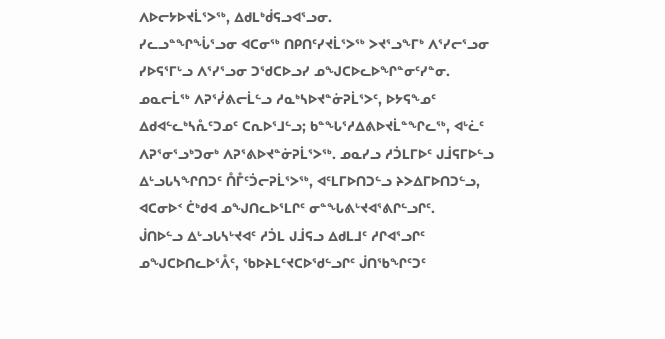ᐱᐅᓕᔭᐅᔪᒫᕐᐳᖅ, ᐃᑯᒪᒃᑰᕋᓗᐊᕐᓗᓂ.
ᓯᓚᓗᓐᖏᖔᕐᓗᓂ ᐊᑕᓂᖅ ᑎᑭᑎᑦᓯᔪᒫᕐᐳᖅ ᐳᔪᕐᓗᖕᒥᒃ ᐱᕐᓯᓕᕐᓗᓂ ᓯᐅᕋᕐᒥᒡᓗ ᐱᕐᓯᕐᓗᓂ ᑐᖁᑕᐅᓗᓯ ᓄᖑᑕᐅᓚᐅᖏᓐᓂᑦᓯᓐᓂ.
ᓄᓇᓕᒫᖅ ᐱᕈᕐᓰᕕᓕᒫᓪᓗ ᓱᓇᒃᓴᐅᔪᓐᓃᕈᒫᕐᐳᑦ, ᐅᔭᕋᖕᓄᑦ ᐃᑯᐊᓪᓚᒃᓴᕅᑦᑐᓄᑦ ᑕᕆᐅᕐᒧᓪᓗ; ᑲᓐᖓᕐᓱᐃᕕᐅᔪᒫᓐᖏᓚᖅ, ᐊᒡᓛᑦ ᐱᕈᕐᓂᕐᓗᒃᑐᓂᒃ ᐱᕈᕐᕕᐅᔪᓐᓃᕈᒫᕐᐳᖅ. ᓄᓇᓯᓗ ᓱᑑᒪᒥᐅᑦ ᒍᒨᕋᒥᐅᓪᓗ ᐃᒡᓗᒐᓴᖏᑎᑐᑦ ᑍᒤᑦᑑᓕᕈᒫᕐᐳᖅ, ᐊᑦᒪᒥᐅᑎᑐᓪᓗ ᔨᐳᐃᒥᐅᑎᑐᓪᓗ, ᐊᑕᓂᐅᑉ ᑖᒃᑯᐊ ᓄᖑᑎᓚᐅᕐᒪᒋᑦ ᓂᓐᖓᕕᒡᔪᐊᕐᕕᒋᓪᓗᒋᑦ.
ᒎᑎᐅᓪᓗ ᐃᒡᓗᒐᓴᒡᔪᐊᑦ ᓱᑑᒪ ᒍᒨᕋᓗ ᐃᑯᒪᒧᑦ ᓱᒋᐊᕐᓗᒋᑦ ᓄᖑᑕᐅᑎᓚᐅᕐᐰᑦ, ᖃᐅᔨᒪᑦᔪᑕᐅᖁᓪᓗᒋᑦ ᒎᑎᖃᖏᑦᑐᑦ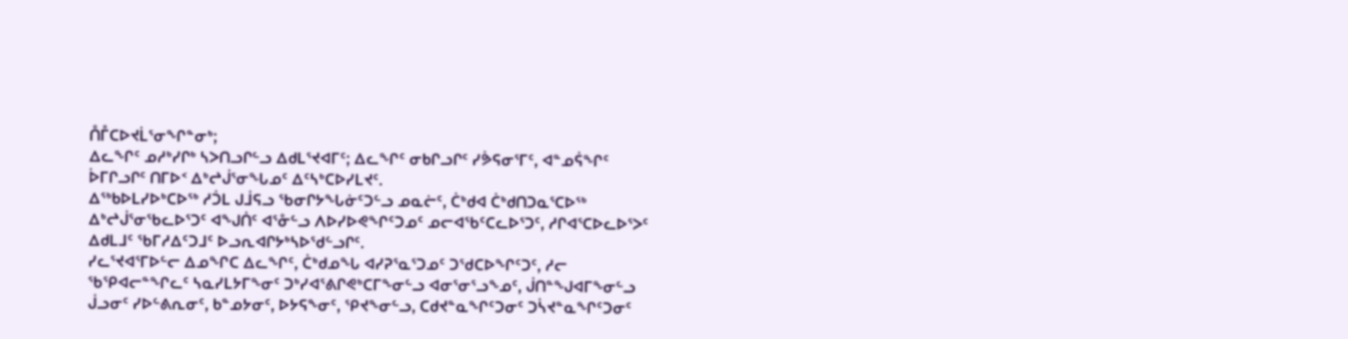ᑍᒤᑕᐅᔪᒫᕐᓂᖏᓐᓂᒃ;
ᐃᓚᖏᑦ ᓄᓱᒃᓯᒋᒃ ᓴᐳᑎᓗᒋᓪᓗ ᐃᑯᒪᕐᔪᐊᒥᑦ; ᐃᓚᖏᑦ ᓂᑲᒋᓗᒋᑦ ᓯᕘᕋᓂᕐᒥᑦ, ᐊᓐᓄᕌᖏᑦ ᐆᒥᒋᓗᒋᑦ ᑎᒥᐅᑉ ᐃᒃᖠᒎᕐᓂᖓᓄᑦ ᐃᑦᓴᒃᑕᐅᓯᒪᔪᑦ.
ᐃᖅᑲᐅᒪᓯᐅᒃᑕᐅᖅ ᓱᑑᒪ ᒍᒨᕋᓗ ᖃᓂᒋᔭᖓᓃᑦᑐᓪᓗ ᓄᓇᓖᑦ, ᑖᒃᑯᐊ ᑖᒃᑯᑎᑐᓇᕐᑕᐅᖅ ᐃᒃᖠᒎᕐᓂᖃᓚᐅᕐᑐᑦ ᐊᖑᑏᑦ ᐊᕐᓁᓪᓗ ᐱᐅᓯᐅᕙᖏᑦᑐᓄᑦ ᓄᓕᐊᖃᑦᑕᓚᐅᕐᑐᑦ, ᓱᒋᐊᕐᑕᐅᓚᐅᕐᐳᑦ ᐃᑯᒪᒧᑦ ᖃᒥᓱᐃᑦᑐᒧᑦ ᐅᓗᕆᐊᒋᔭᒃᓴᐅᖁᓪᓗᒋᑦ.
ᓯᓚᕐᔪᐊᕐᒥᐅᓪᓕ ᐃᓄᖏᑕ ᐃᓚᖏᑦ, ᑖᒃᑯᓄᖓ ᐊᓯᕈᕐᓇᕐᑐᓄᑦ ᑐᖁᑕᐅᖏᑦᑐᑦ, ᓱᓕ ᖃᕿᐊᓕᓐᖏᓚᑦ ᓴᓇᓯᒪᔭᒥᖕᓂᑦ ᑐᒃᓯᐊᕐᕕᒋᕙᒃᑕᒥᖕᓂᓪᓗ ᐊᓂᕐᓂᕐᓗᖕᓄᑦ, ᒎᑎᓐᖑᐊᒥᖕᓂᓪᓗ ᒎᓗᓂᑦ ᓯᐅᓪᕕᕆᓂᑦ, ᑲᓐᓄᔭᓂᑦ, ᐅᔭᕋᖕᓂᑦ, ᕿᔪᖕᓂᓪᓗ, ᑕᑯᔪᓐᓇᖏᑦᑐᓂᑦ ᑐᓵᔪᓐᓇᖏᑦᑐᓂᑦ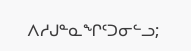ᐱᓱᒍᓐᓇᖏᑦᑐᓂᓪᓗ;